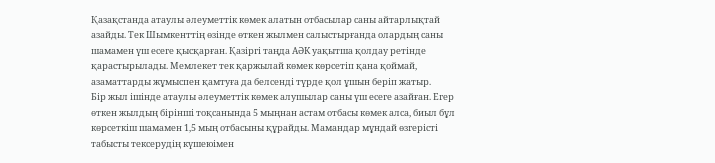Қазақстанда атаулы әлеуметтік көмек алатын отбасылар саны айтарлықтай азайды. Тек Шымкенттің өзінде өткен жылмен салыстырғанда олардың саны шамамен үш есеге қысқарған. Қазіргі таңда АӘК уақытша қолдау ретінде қарастырылады. Мемлекет тек қаржылай көмек көрсетіп қана қоймай, азаматтарды жұмыспен қамтуға да белсенді түрде қол ұшын беріп жатыр.
Бір жыл ішінде атаулы әлеуметтік көмек алушылар саны үш есеге азайған. Егер өткен жылдың бірінші тоқсанында 5 мыңнан астам отбасы көмек алса, биыл бұл көрсеткіш шамамен 1,5 мың отбасыны құрайды. Мамандар мұндай өзгерісті табысты тексерудің күшеюімен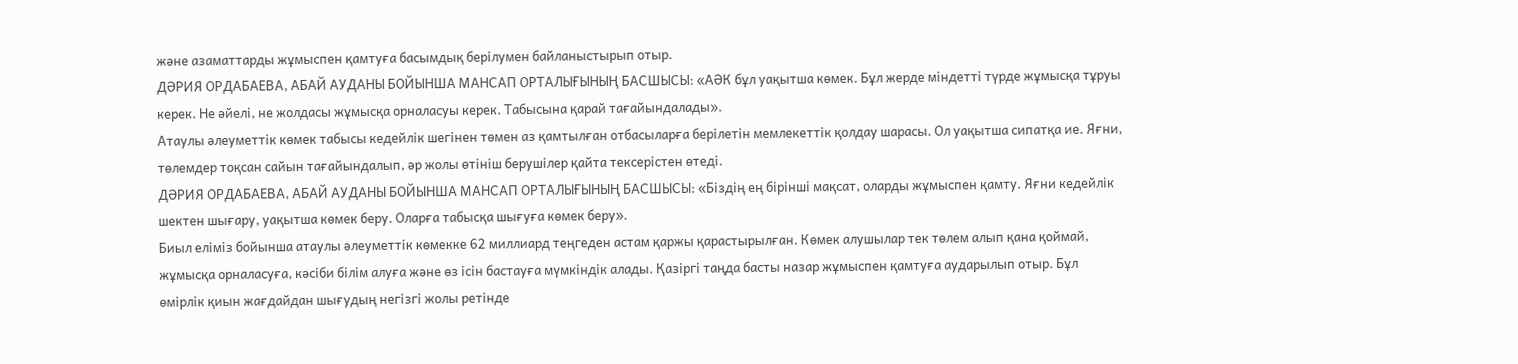және азаматтарды жұмыспен қамтуға басымдық берілумен байланыстырып отыр.
ДӘРИЯ ОРДАБАЕВА, АБАЙ АУДАНЫ БОЙЫНША МАНСАП ОРТАЛЫҒЫНЫҢ БАСШЫСЫ: «АӘК бұл уақытша көмек. Бұл жерде міндетті түрде жұмысқа тұруы керек. Не әйелі, не жолдасы жұмысқа орналасуы керек. Табысына қарай тағайындалады».
Атаулы әлеуметтік көмек табысы кедейлік шегінен төмен аз қамтылған отбасыларға берілетін мемлекеттік қолдау шарасы. Ол уақытша сипатқа ие. Яғни, төлемдер тоқсан сайын тағайындалып, әр жолы өтініш берушілер қайта тексерістен өтеді.
ДӘРИЯ ОРДАБАЕВА, АБАЙ АУДАНЫ БОЙЫНША МАНСАП ОРТАЛЫҒЫНЫҢ БАСШЫСЫ: «Біздің ең бірінші мақсат, оларды жұмыспен қамту. Яғни кедейлік шектен шығару, уақытша көмек беру. Оларға табысқа шығуға көмек беру».
Биыл еліміз бойынша атаулы әлеуметтік көмекке 62 миллиард теңгеден астам қаржы қарастырылған. Көмек алушылар тек төлем алып қана қоймай, жұмысқа орналасуға, кәсіби білім алуға және өз ісін бастауға мүмкіндік алады. Қазіргі таңда басты назар жұмыспен қамтуға аударылып отыр. Бұл өмірлік қиын жағдайдан шығудың негізгі жолы ретінде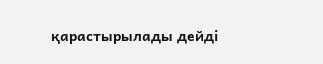қарастырылады дейді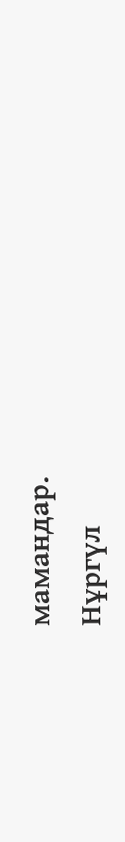мамандар.
Нұргүл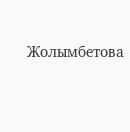Жолымбетова